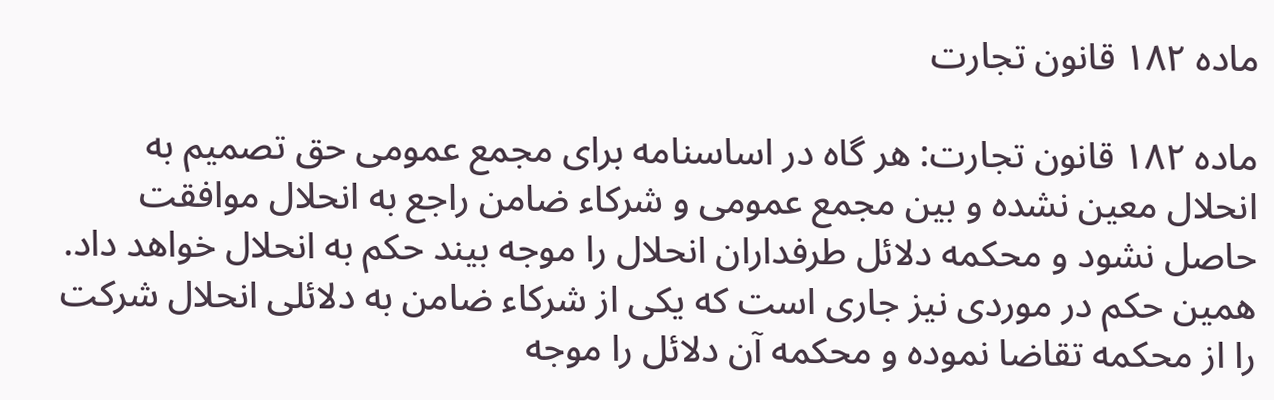ماده ۱۸۲ قانون تجارت

ماده ۱۸۲ قانون تجارت: هر گاه در اساسنامه برای مجمع عمومی حق تصمیم به انحلال معین نشده و بین مجمع عمومی و شرکاء ضامن راجع به انحلال موافقت حاصل نشود و محکمه دلائل طرفداران انحلال را موجه بیند حکم به انحلال خواهد داد. همین حکم در موردی نیز جاری است که یکی از شرکاء ضامن به دلائلی انحلال شرکت را از محکمه تقاضا نموده و محکمه آن دلائل را موجه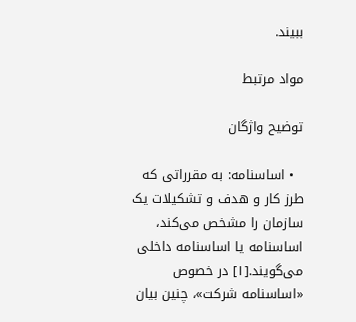ببیند.

مواد مرتبط

توضیح واژگان

  • اساسنامه: به مقرراتی که طرز کار و هدف و تشکیلات یک سازمان را مشخص می‌کند، اساسنامه یا اساسنامه داخلی می‌گویند.[۱] در خصوص «اساسنامه شرکت»، چنین بیان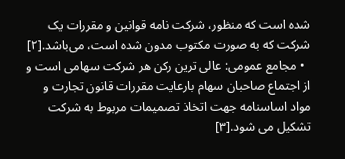شده است که منظور، شرکت نامه قوانین و مقررات یک شرکت که به صورت مکتوب مدون شده است، می‌باشد.[۲]
  • مجامع عمومی: عالی ترین رکن هر شرکت سهامی است و از اجتماع صاحبان سهام بارعایت مقررات قانون تجارت و مواد اساسنامه جهت اتخاذ تصمیمات مربوط به شرکت تشکیل می شود.[۳]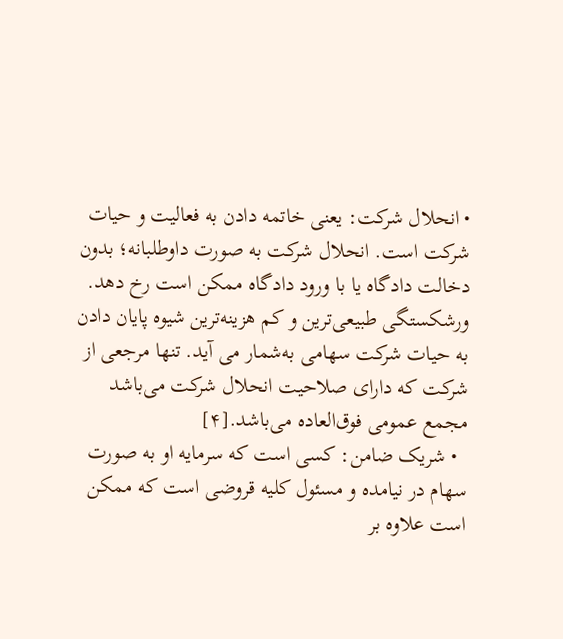• انحلال شرکت: یعنی خاتمه دادن به فعالیت و حیات شرکت است. انحلال شرکت به صورت داوطلبانه؛ بدون دخالت دادگاه یا با ورود دادگاه ممکن است رخ دهد. ورشکستگی طبیعی‌ترین و کم هزینه‌ترین شیوه پایان دادن به حیات شرکت سهامی به‌شمار می آید. تنها مرجعی از شرکت که دارای صلاحیت انحلال شرکت می‌باشد مجمع عمومی فوق‌العاده می‌باشد.[۴]
  • شریک ضامن: کسی است که سرمایه او به صورت سهام در نیامده و مسئول کلیه قروضی است که ممکن است علاوه بر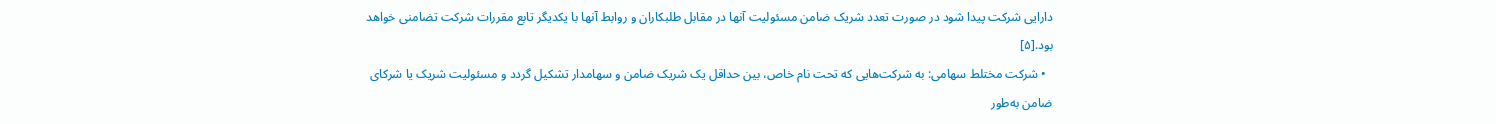دارایی شرکت پیدا شود در صورت تعدد شریک ضامن مسئولیت آنها در مقابل طلبکاران و روابط آنها با یکدیگر تابع مقررات شرکت تضامنی خواهد بود.[۵]
  • شرکت مختلط سهامی: به شرکت‌هایی که تحت نام خاص، بین حداقل یک شریک ضامن و سهامدار تشکیل گردد و مسئولیت شریک یا شرکای ضامن به‌طور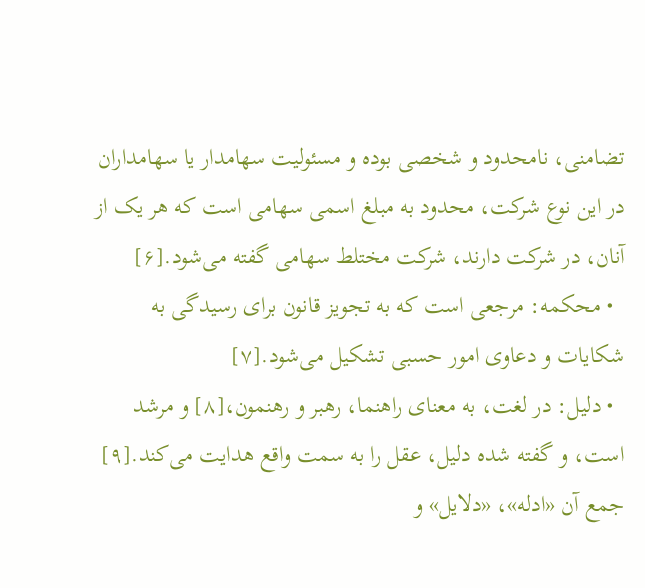تضامنی، نامحدود و شخصی بوده و مسئولیت سهامدار یا سهامداران در این نوع شرکت، محدود به مبلغ اسمی سهامی است که هر یک از آنان، در شرکت دارند، شرکت مختلط سهامی گفته می‌شود.[۶]
  • محکمه: مرجعی است که به تجویز قانون برای رسیدگی به شکایات و دعاوی امور حسبی تشکیل می‌شود.[۷]
  • دلیل: در لغت، به معنای راهنما، رهبر و رهنمون،[۸] و مرشد است، و گفته شده دلیل، عقل را به سمت واقع هدایت می‌کند.[۹] جمع آن «ادله»، «دلایل» و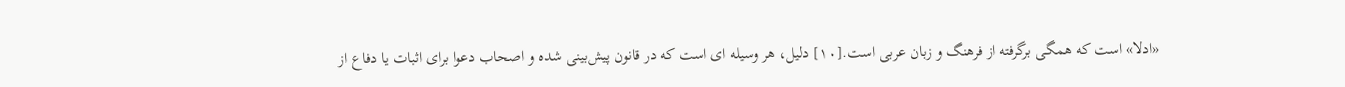«ادلا» است که همگی برگرفته از فرهنگ و زبان عربی است.[۱۰] دلیل، هر وسیله ای است که در قانون پیش‌بینی شده و اصحاب دعوا برای اثبات یا دفاع از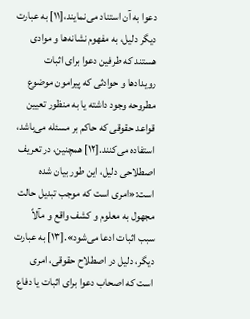دعوا به آن استناد می‌نمایند،[۱۱] به عبارت دیگر دلیل، به مفهوم نشانه‌ها و موادی هستند که طرفین دعوا برای اثبات رویدادها و حوادثی که پیرامون موضوع مطروحه وجود داشته یا به منظور تعیین قواعد حقوقی که حاکم بر مسئله می‌باشد، استفاده می‌کنند.[۱۲] همچنین، در تعریف اصطلاحی دلیل، این طور بیان شده است:«امری است که موجب تبدیل حالت مجهول به معلوم و کشف واقع و مآلاً سبب اثبات ادعا می‌شود».[۱۳] به عبارت دیگر، دلیل در اصطلاح حقوقی، امری است که اصحاب دعوا برای اثبات یا دفاع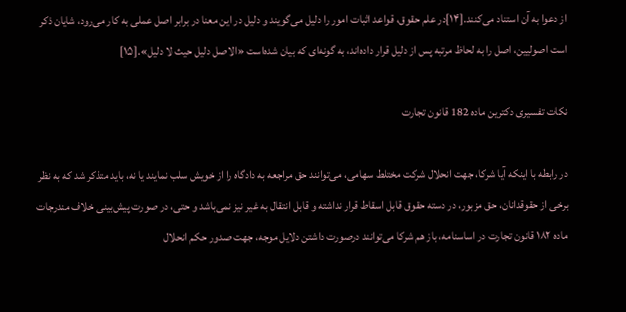از دعوا به آن استناد می‌کنند.[۱۴]در علم حقوق، قواعد اثبات امور را دلیل می‌گویند و دلیل در این معنا در برابر اصل عملی به کار می‌رود، شایان ذکر است اصولیین، اصل را به لحاظ مرتبه پس از دلیل قرار داده‌اند، به گونه‌ای که بیان شده‌است «الاصل دلیل حیث لا دلیل».[۱۵]

نکات تفسیری دکترین ماده 182 قانون تجارت

در رابطه با اینکه آیا شرکا، جهت انحلال شرکت مختلط سهامی، می‌توانند حق مراجعه به دادگاه را از خویش سلب نمایند یا نه، باید متذکر شد که به نظر برخی از حقوقدانان، حق مزبور، در دسته حقوق قابل اسقاط قرار نداشته و قابل انتقال به غیر نیز نمی‌باشد و حتی، در صورت پیش‌بینی خلاف مندرجات ماده ۱۸۲ قانون تجارت در اساسنامه، باز هم شرکا می‌توانند درصورت داشتن دلایل موجه، جهت صدور حکم انحلال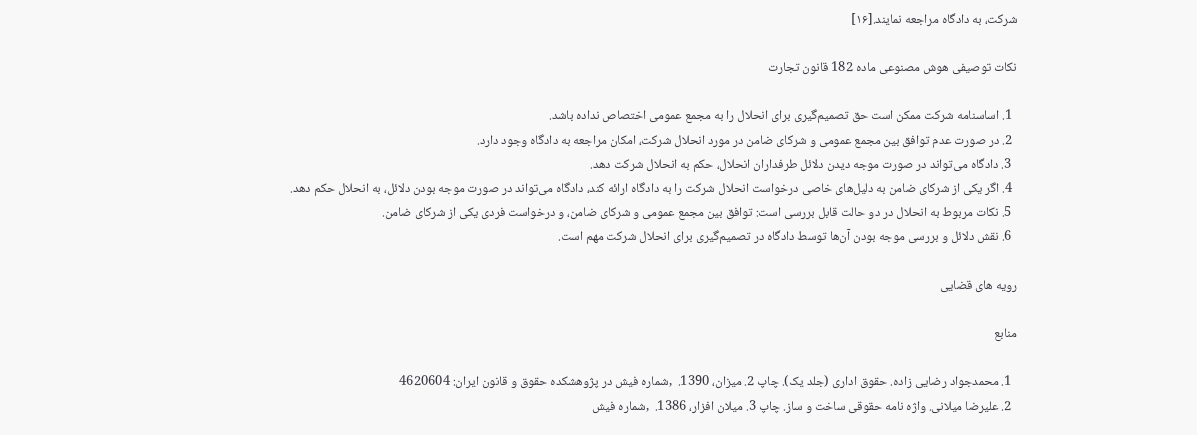شرکت، به دادگاه مراجعه نمایند.[۱۶]

نکات توصیفی هوش مصنوعی ماده 182 قانون تجارت

  1. اساسنامه شرکت ممکن است حق تصمیم‌گیری برای انحلال را به مجمع عمومی اختصاص نداده باشد.
  2. در صورت عدم توافق بین مجمع عمومی و شرکای ضامن در مورد انحلال شرکت، امکان مراجعه به دادگاه وجود دارد.
  3. دادگاه می‌تواند در صورت موجه دیدن دلائل طرفداران انحلال، حکم به انحلال شرکت دهد.
  4. اگر یکی از شرکای ضامن به دلیل‌های خاصی درخواست انحلال شرکت را به دادگاه ارائه کند، دادگاه می‌تواند در صورت موجه بودن دلائل، به انحلال حکم دهد.
  5. نکات مربوط به انحلال در دو حالت قابل بررسی است: توافق بین مجمع عمومی و شرکای ضامن، و درخواست فردی یکی از شرکای ضامن.
  6. نقش دلائل و بررسی موجه بودن آن‌ها توسط دادگاه در تصمیم‌گیری برای انحلال شرکت مهم است.

رویه های قضایی

منابع

  1. محمدجواد رضایی زاده. حقوق اداری (جلد یک). چاپ 2. میزان، 1390.  ,شماره فیش در پژوهشکده حقوق و قانون ایران: 4620604
  2. علیرضا میلانی. واژه نامه حقوقی ساخت و ساز. چاپ 3. میلان افزار، 1386.  ,شماره فیش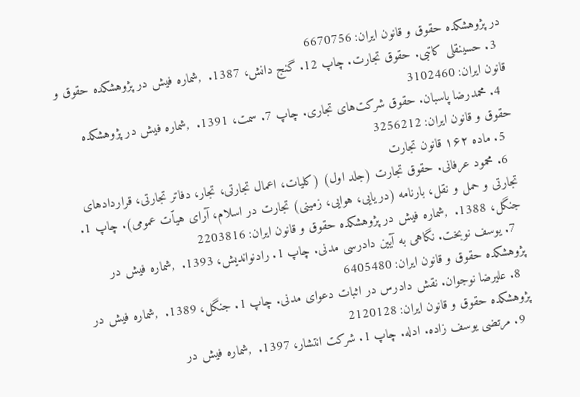در پژوهشکده حقوق و قانون ایران: 6670756
  3. حسینقلی کاتبی. حقوق تجارت. چاپ 12. گنج دانش، 1387.  ,شماره فیش در پژوهشکده حقوق و قانون ایران: 3102460
  4. محمدرضا پاسبان. حقوق شرکت‌های تجاری. چاپ 7. سمت، 1391.  ,شماره فیش در پژوهشکده حقوق و قانون ایران: 3256212
  5. ماده ۱۶۲ قانون تجارت
  6. محمود عرفانی. حقوق تجارت (جلد اول) (کلیات، اعمال تجارتی، تجار، دفاتر تجارتی، قراردادهای تجارتی و حمل و نقل، بارنامه (دریایی، هوایی، زمینی) تجارت در اسلام، آرای هیٱت عمومی). چاپ 1. جنگل، 1388.  ,شماره فیش در پژوهشکده حقوق و قانون ایران: 2203816
  7. یوسف نوبخت. نگاهی به آیین دادرسی مدنی. چاپ 1. رادنواندیش، 1393.  ,شماره فیش در پژوهشکده حقوق و قانون ایران: 6405480
  8. علیرضا نوجوان. نقش دادرس در اثبات دعوای مدنی. چاپ 1. جنگل، 1389.  ,شماره فیش در پژوهشکده حقوق و قانون ایران: 2120128
  9. مرتضی یوسف زاده. ادله. چاپ 1. شرکت انتشار، 1397.  ,شماره فیش در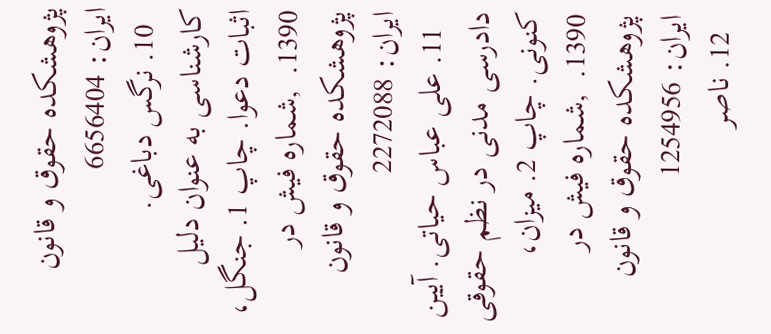پژوهشکده حقوق و قانون ایران: 6656404
  10. نرگس دباغی. کارشناسی به عنوان دلیل اثبات دعوا. چاپ 1. جنگل، 1390.  ,شماره فیش در پژوهشکده حقوق و قانون ایران: 2272088
  11. علی عباس حیاتی. آیین دادرسی مدنی در نظم حقوقی کنونی. چاپ 2. میزان، 1390.  ,شماره فیش در پژوهشکده حقوق و قانون ایران: 1254956
  12. ناصر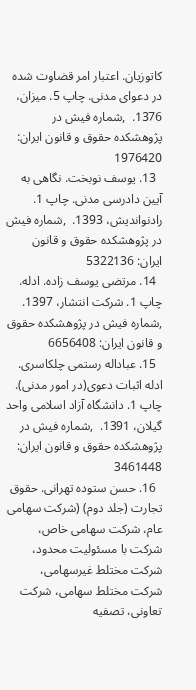کاتوزیان. اعتبار امر قضاوت شده در دعوای مدنی. چاپ 5. میزان، 1376.  ,شماره فیش در پژوهشکده حقوق و قانون ایران: 1976420
  13. یوسف نوبخت. نگاهی به آیین دادرسی مدنی. چاپ 1. رادنواندیش، 1393.  ,شماره فیش در پژوهشکده حقوق و قانون ایران: 5322136
  14. مرتضی یوسف زاده. ادله. چاپ 1. شرکت انتشار، 1397.  ,شماره فیش در پژوهشکده حقوق و قانون ایران: 6656408
  15. عباداله رستمی چلکاسری. ادله اثبات دعوی(در امور مدنی). چاپ 1. دانشگاه آزاد اسلامی واحد گیلان، 1391.  ,شماره فیش در پژوهشکده حقوق و قانون ایران: 3461448
  16. حسن ستوده تهرانی. حقوق تجارت (جلد دوم) (شرکت سهامی عام، شرکت سهامی خاص، شرکت با مسئولیت محدود، شرکت مختلط غیرسهامی، شرکت مختلط سهامی، شرکت تعاونی، تصفیه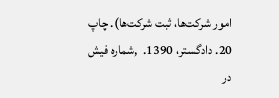امور شرکت‌ها، ثبت شرکت‌ها). چاپ 20. دادگستر، 1390.  ,شماره فیش در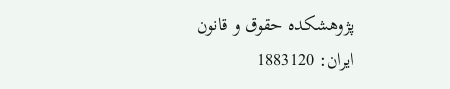پژوهشکده حقوق و قانون ایران: 1883120